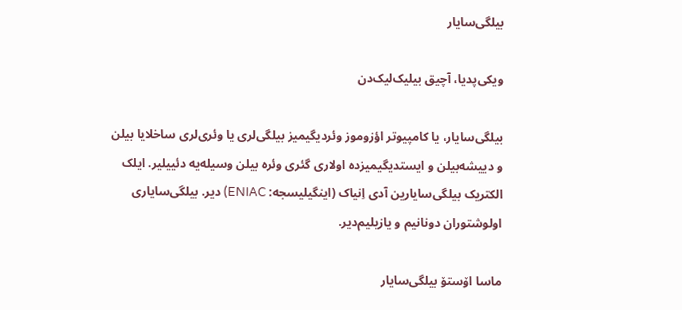بیلگی‌سایار

ویکی‌پدیا، آچیق بیلیک‌لیک‌دن

بیلگی‌سایار، یا کامپیوتر اؤزوموز وئردیگیمیز بیلگی‌لری یا وئری‌لری ساخلایا بیلن و دییشه‌بیلن و ایستدیگیمیزده اولاری گئری وئره بیلن وسیله‌یه دئییلیر. ایلک الکتریک بیلگی‌سایارین آدی اِنیاک (اینگیلیسجه: ENIAC) دیر. بیلگی‌سایاری اولوشتوران دونانیم و یازیلیم‌دیر.

ماسا اۆستۆ بیلگی‌سایار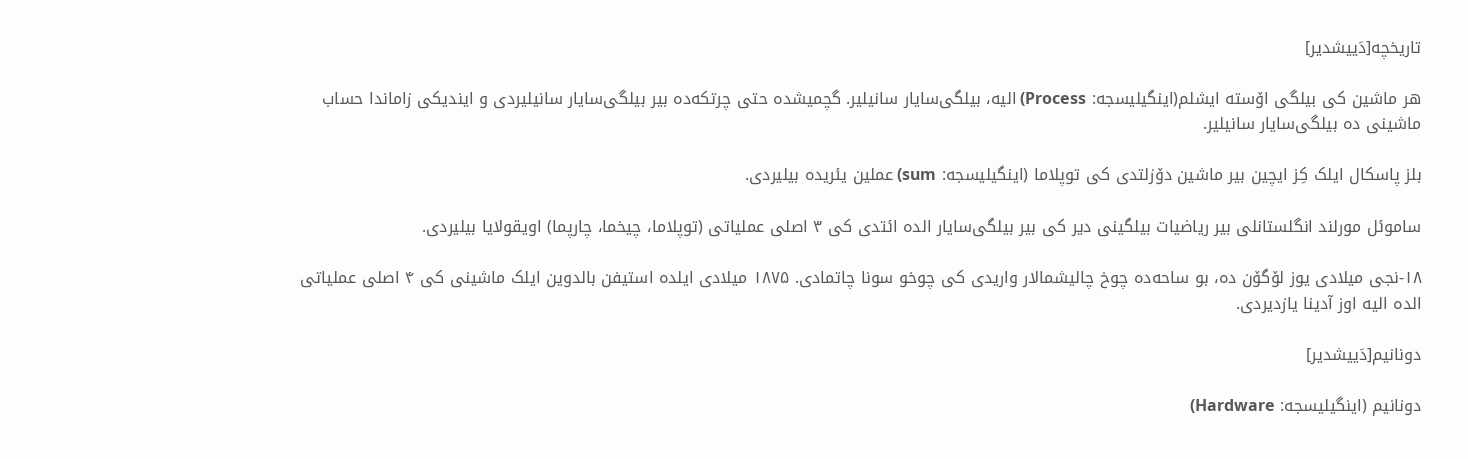تاریخچه[دَییشدیر]

هر ماشین کی بیلگی اۆسته ایشلم(اینگیلیسجه: Process) الیه، بیلگی‌سایار سانیلیر. گچمیشده حتی چرتکه‌ده بیر بیلگی‌سایار سانیلیردی و ایندیکی زاماندا حساب ماشینی ده بیلگی‌سایار سانیلیر.

بلز پاسکال ایلک کِز ایچین بیر ماشین دۆزلتدی کی توپلاما (اینگیلیسجه: sum) عملین یئریده بیلیردی.

ساموئل مورلند انگلستانلی بیر ریاضیات بیلگینی دیر کی بیر بیلگی‌سایار الده ائتدی کی ۳ اصلی عملیاتی (توپلاما، چیخما، چارپما) اویقولایا بیلیردی.

۱۸-نجی میلادی یوز لۆگۆن ده، بو ساحه‌ده چوخ چالیشمالار واریدی کی چوخو سونا چاتمادی. ۱۸۷۵ میلادی ایلده استیفن بالدوین ایلک ماشینی کی ۴ اصلی عملیاتی الده الیه اوز آدینا یازدیردی.

دونانیم[دَییشدیر]

دونانیم (اینگیلیسجه: Hardware)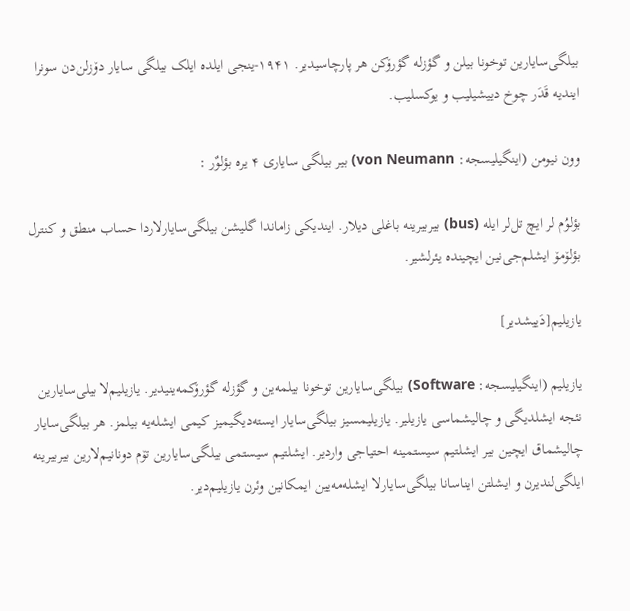بیلگی‌سایارین توخونا بیلن و گؤزله گؤرۆکن هر پارچاسیدیر. ۱۹۴۱-ینجی ایلده ایلک بیلگی سایار دۆزلن‌‌دن سونرا ایندیه قَدَر چوخ دییشیلیب و یوکسلیب.

وون نیومن (اینگیلیسجه: von Neumann) بیر بیلگی سایاری ۴ یره بؤلوٌر :

بؤلوُم لر ایچ تل‌‌لر ایله (bus) بیربیرینه باغلی دیلار. ایندیکی زاماندا گلیشن بیلگی‌‌سایارلاردا حساب منطق و کنترل بؤلۆمۆ ایشلم‌‌جی‌‌نین ایچینده یئرلشیر.

یازیلیم[دَییشدیر]

یازیلیم (اینگیلیسجه: Software) بیلگی‌سایارین توخونا بیلمه‌ین و گؤزله گؤرۆکمه‌ینیدیر. یازیلیم‌لا بیلی‌سایارین نئجه ایشلدیگی و چالیشماسی یازیلیر. یازیلیمسیز بیلگی‌سایار ایسته‌دیگیمیز کیمی ایشله‌یه بیلمز. هر بیلگی‌سایار چالیشماق ایچین بیر ایشلتیم سیستمینه احتیاجی واردیر. ایشلتیم سیستمی بیلگی‌سایارین تۆم دونانیم‌لارین بیربیرینه ایلگی‌لندیرن و ایشلتن ایناسانا بیلگی‌سایارلا ایشله‌مه‌یین ایمکانین وئرن یازیلیم‌دیر.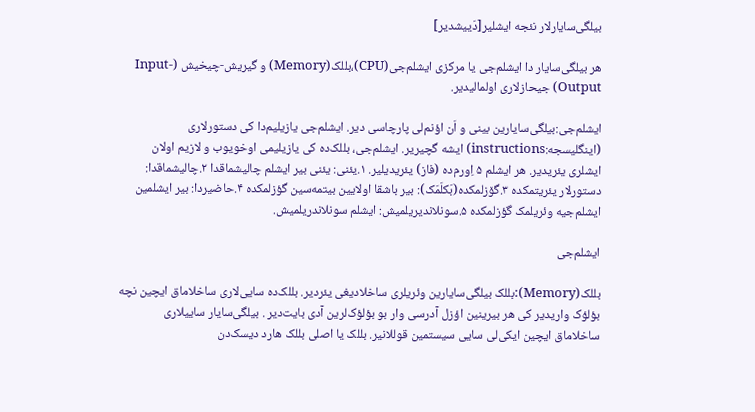بیلگی‌‌سایارلار نئجه ایشلیر[دَییشدیر]

هر بیلگی‌‌سایار دا ایشلم‌‌جی یا مرکزی ایشلم‌‌جی(CPU)،بللک(Memory) و گیریش-چیخیش (Input-Output) جیحازلاری اولمالیدیر.

ایشلم‌‌جی:بیلگی‌‌سایارین بینی و اَن اؤنم‌‌لی پارچاسی دیر. ایشلم‌‌جی یازیلیم‌‌دا کی دستورلاری (اینگلیسجه:instructions) ایشه گچیریر. ایشلم‌‌جی، بللک‌‌ده کی یازیلیمی اوخویوب و لازیم اولان ایشلری یئریدیر. هر ایشلم‌‌‌ ۵ اِورم‌‌‌ده (فاز) یئریدیلیر. ۱.یئنی: یئنی بیر ایشلم چالیشماقدا ۲.چالیشماقدا: دستورلار یئریتمکده ۳.گۆزلمکده(بَکلَمَک): بیر باشقا اولایین بیتمه‌‌‌سین گؤزلمکده ۴.حاضیردا: بیر ایشلمین ایشلم‌‌‌جیه وئریلمک گؤزلمکده ۵.سونلاندیریلمیش: ایشلم سونلاندریلمیش.

ایشلم‌‌‌جی

بللک(Memory):بللک بیلگی‌‌‌سایارین وئریلری ساخلادیغی یئردیر. بللک‌‌‌ده سایی‌‌‌لاری ساخلاماق ایچین نچه بؤلؤک واریدیر کی هر بیرینین اؤزل آدرسی وار بو بؤلؤک‌‌‌لرین آدی بایت‌‌‌دیر . بیلگی‌‌‌سایار ساییلاری ساخلاماق ایچین ایکی‌لی سایی‌‌‌ سیستمین قوللانیر. بللک یا اصلی بللک هارد دیسک‌‌‌دن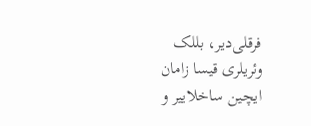فرقلی‌‌‌دیر، بللک وئریلری قیسا زامان ایچین ساخلاییر و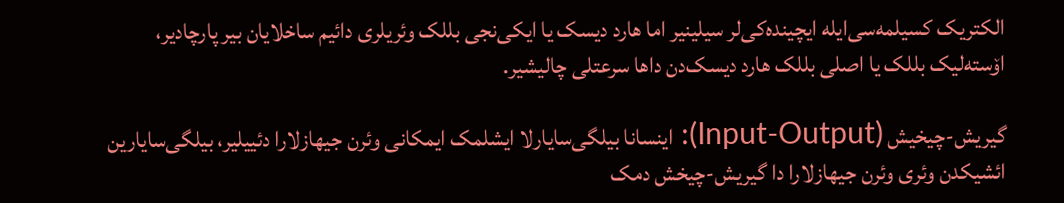الکتریک کسیلمه‌‌‌سی‌‌‌ایله ایچینده‌‌‌کی‌‌‌لر سیلینیر اما هارد دیسک یا ایکی‌‌‌نجی بللک وئریلری دائیم ساخلایان بیر پارچادیر، اۆسته‌‌‌لیک بللک یا اصلی بللک هارد دیسک‌‌‌دن داها سرعتلی چالیشیر.

گیریش-چیخیش (Input-Output): اینسانا بیلگی‌‌‌سایارلا ایشلمک ایمکانی وئرن جیهازلارا دئییلیر، بیلگی‌‌‌سایارین ائشیکدن وئری وئرن جیهازلارا دا گیریش-چیخش دمک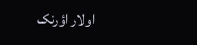اولار اؤرنک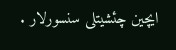ایچین چئشیتلی سنسورلار .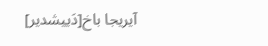آیریجا باخ[دَییشدیر]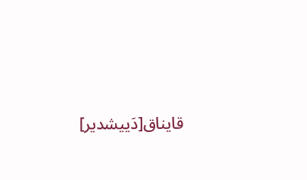قایناق[دَییشدیر]